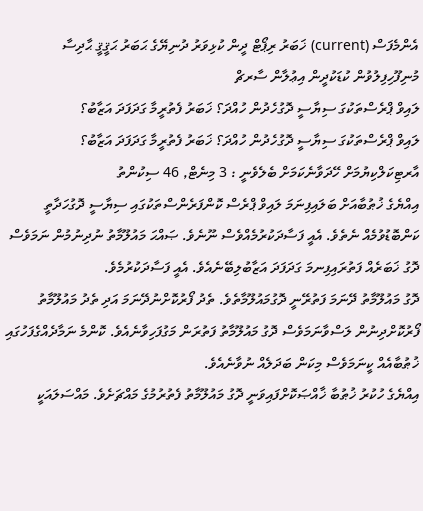އެންމެފަސް (current) ޚަބަރު ރިޕޯޓް ދީން ކުޅިވަރު ދުނިޔޭގެ ޙަބަރު ޙަޤީޤީ ޙާދިސާ މުނިފޫހިފިލުވުން ކުޑަކުދީން އިޢުލާން ސާރޗް
ލައިވް ޕްރެސްތަކުގަ ސިޔާސީ ދޮގުހެދުން ހުއްދަ؟ ޚަބަރު ފެތުރީމާ ގަދަފަދަ އަޒާބު؟
ލައިވް ޕްރެސްތަކުގަ ސިޔާސީ ދޮގުހެދުން ހުއްދަ؟ ޚަބަރު ފެތުރީމާ ގަދަފަދަ އަޒާބު؟
އާރޓިކަލްކިޔުމަށް ހޭދަވާނެކަމަށް ބެލެވެނީ : 3 މިނެޓް, 46 ސިކުންތު
އިއްޔެގެ ޚުޠުބާއަށް ބަލައިފިނަމަ ލައިވް ޕްރެސް ކޮންފަރެންސްތަކުގައި ސިޔާސީ ދޮގުހަދާތީ ކަންބޮޑުވުމެއް ނެތެވެ. އެއީ ފަސާދަކުރުމެއްވެސް ނޫނެވެ. ޞައްޙަ މައުލޫމާތު ނުދިނުމުން ނަމަވެސް ދޮގު ޚަބަރެއް ފަތުރައިފިނމަ ގަދަފަދަ އަޒާބުލިބޭނެއެވެ. އެއީ ފަސާދަކުރުމެވެ.
ދޮގު މައުލޫމާތު ދޭނަމަ ފަތުރޭނީ ދޮގުމައުލޫމާތެވެ. ތެދު ފޯރުކޮށްނުދޭނަމަ އަދި ތެދު މައުލޫމާތު ފޯރުކޮށްދިނުން ލަސްވާނަމަވެސް ދޮގު މައުލޫމާތު ފަތުރަން މަގުފަހިވާނެއެވެ. ކޮންމެ ނަމާދެއްގެފަހުގައި ޚުޠުބާއެއް ކީނަމަވެސް މިކަން ބަދަލެއް ނުވާނެއެވެ.
އިއްޔެގެ ހުކުރު ޚުޠުބާ ޚާއްޞަކޮށްފައިވަނީ ދޮގު މައުލޫމާތު ފެތުރުމުގެ މައްޗަށެވެ. މައްސަލައަކީ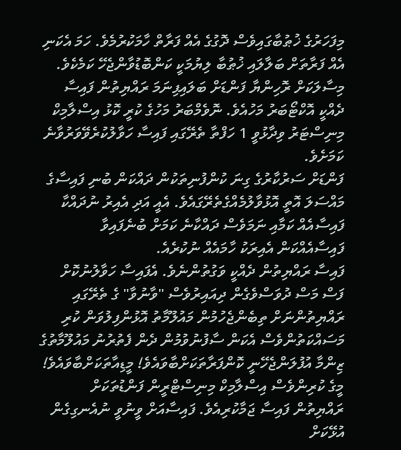މިފަހަރުގެ ޚުޠުބާގައިވެސް ދޮގުގެ އެއް ފަރާތް ހާމަކުރުމެވެ. ހަމަ އެކަނި އެއް ފަރާތަށް ބަލާލައި ޚުޠުބާ ލިޔުމަކީ ކަންބޮޑުވާންޖެހޭ ކަމެކެވެ.
މިސާލަކަށް ރޮހިންޔާ ފަންޑަށް ބަލައިފިނަމަ ރައްޔިތުން ފައިސާ ދެއްކީ އޮކްޓޯބަރު މަހުއެވެ. ނޮވެމްބަރު މަހުގެ ކުރީ ކޮޅު އިސްލާމިކް މިނިސްޓަރު ވިދާޅުވީ 1 ހަފްތާ ތެރޭގައި ފައިސާ ހަވާލުކުރެވޭވަރުވާނެ ކަމަށެވެ.
ފަންޑަށް ސަރުކާރުގެ ގިނަ ކުންފުނިތަކުން ދައްކަން ބުނި ފައިސާގެ މައްސަލަ އޮތީ އޮޅުވާލުމެއްގެތެރޭގައެވެ. އެއީ އަދި އެއިރު ނުދައްކާ ފައިސާއެއް ކަމާއި ނަމަވެސް ދައްކާނެ ކަމަށް ބުނެފައިވާ ފައިސާއެއްކަން އެއިރަކު ހާމައެއް ނުކުރެއެ.
ފައިސާ ރައްޔިތުން ދެއްކީ ވަގުތުންނެވެ. އެފައިސާ ހަވާލުނުކޮށް ފަސް މަސް ދުވަސްވެގެން ދިއައިރުވެސް "ވާނުވާ" ގެ ތެރޭގައި ރައްޔިތުންނަށް ތިބެންޖެހުމުން މައުލޫމާތު އޮޅުންފިލުވަން ކުރި މަސައްކަތުންވެސް އެކަން ސާފުނުވުމުން ދެން ފެތުރުނު މައުލޫމާތުގެ ޒިންމާ އުފުލަންޖެހޭނީ ކޮންފަރާތަކަށްބާވައެވެ! މީޑިއާތަކަށްބާވައެވެ!
މީގެ ކުރިންވެސް އިސްލާމިކް މިނިސްޓްރީން ފަންޑުތަކަށް ރައްޔިތުން ފައިސާ ޖަމާކުރިއެވެ. ފައިސާއަށް ވީނުވީ ނުއެނގިގެން އުޅޭކަށް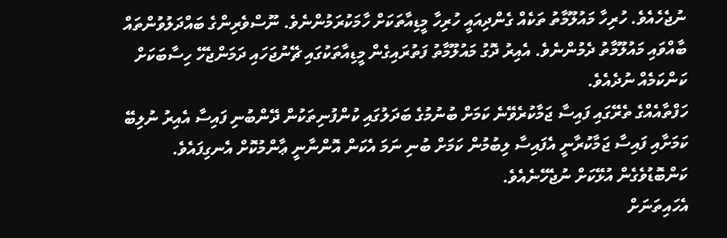ނުޖެހެއެވެ. ހުރިހާ މައުލޫމާތު ތަކެއް ގެންދިއައީ ހުރިހާ މީޑިއާތަކަށް ހާމަކުރަމުންނެވެ. ނޫސްވެރިންގެ ބައްދަލުވުންތައް ބާއްވައި މައުލޫމާތު ދެމުންނެވެ. އެއިރު ދޮގު މައުލޫމާތު ފަތުރައިގެން މީޑިއާތަކުގައި ޗޭނުޖަހައި ދަމަންޖެހޭ ހިސާބަކަށް ކަންކަމެއް ނުދެއެވެ.
ހަފްތާއެއްގެ ތެރޭގައި ފައިސާ ޖަމާކުރެވޭނެ ކަމަށް ބުނުމުގެ ބަދަލުގައި ކުންފުނިތަކުން ދޭންބުނި ފައިސާ އެއިރު ނުލިބޭ ކަމަށާއި ފައިސާ ޖަމާކުރާނީ އެފައިސާ ލިބުމުން ކަމަށް ބުނި ނަމަ އެކަން އޮންނާނީ ޢާންމުކޮށް އެނގިފައެވެ. ކަންބޮޑުވެގެން އުޅޭކަށް ނުޖެހޭނެއެވެ.
އެހައިތަނަށް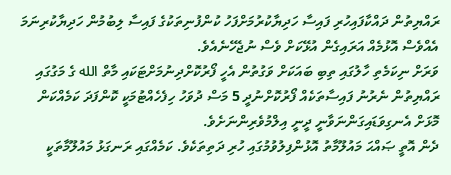ރައްޔިތުން ދައްކާފައިހުރި ފައިސާ ހަދިޔާކުރުމަށްފަހު ކުންފުނިތަކުގެ ފައިސާ ލިބުމުން ހަދިޔާކުރިނަމަ އެއްވެސް އޮޅުމެއް އަރައިގެން އުޅޭކަށް ވެސް ނުޖެހޭނެއެވެ.
ވަރަށް ނިކަމެތި ހާލުގައި ތިބި ބައަކަށް ވަގުތުން އެހީ ފޯރުކޮށްދިނުމަށްޓަކައި މާތް الله ގެ މަގުގައި ރައްޔިތުން ނެރުނު ފައިސާތަކެއް ފޯރުކޮށްނުދީ 5 މަސް ދުވަހު ހިފެހެއްޓުމަކީ ކޮންފަދަ ކަމެއްކަން މޮޅަށް އެނގިވަޑައިގަންނަވާނީ ދީނީ އިލްމުވެރިންނަށެވެ.
ދެން އޮތީ ޞައްޙަ މައުލޫމާތު އޮޅުންފިލުވުމުގައި ހުރި ދަތިތަކެވެ. ކަމެއްގައި ރަނގަޅު މައުލޫމާތަކީ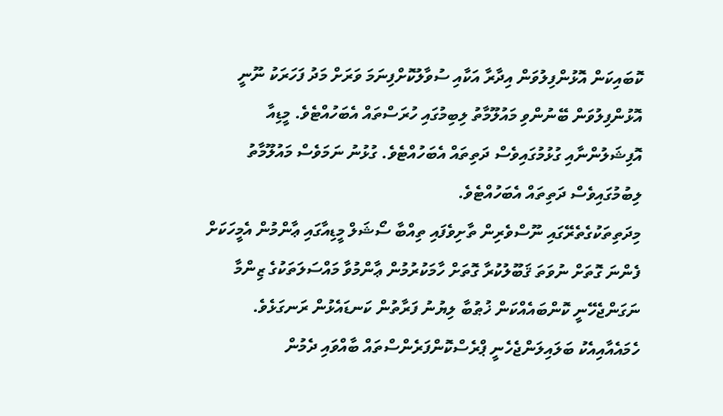ކޮބައިކަން އޮޅުންފިލުވަން އިދާރާ އަކާއި ސުވާލުކޮށްފިނަމަ ވަރަށް މަދު ފަހަރަކު ނޫނީ އޮޅުންފިލުވަން ބޭނުންވި މައުލޫމާތު ލިބިމުގައި ހުރަސްތައް އެބަހުއްޓެވެ. މީޑިއާ އޮފިޝަލުންނާއި ގުޅުމުގައިވެސް ދަތިތައް އެބަހުއްޓެވެ. ގުޅުނު ނަމަވެސް މައުލޫމާތު ލިބުމުގައިވެސް ދަތިތައް އެބަހުއްޓެވެ.
މިދަތިތަކުގެތެރޭގައި ނޫސްވެރިން ތާށިވެފައި ތިއްބާ ސޯޝަލް މީޑިއާގައި ޢާންމުން އެމީހަކަށް ފެންނަ ގޮތަށް ނުވަތަ ޤަބޫލުކުރާ ގޮތަށް ހާމަކުރުމުން ޢާންމުވާ މައްސަލަތަކުގެ ޒިންމާ ނަގަންޖެހޭނީ ކޮންބައެއްކަން ޚުޠުބާ ލިޔުނު ފަރާތުން ކަނޑައެޅުން ރަނގަޅެވެ.
ހެމައެއާއިއެކު ބަލައިލަންޖެހެނީ ޕްރެސްކޮންފަރެންސްތައް ބާއްވައި ދެމުން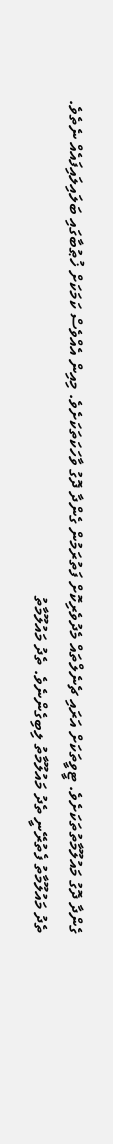ގެންދާ ދޮގު މައުލޫމާތުތަކަށެވެ. ޓީވީތަކަށް އަރައި ޗެނެލްތައް މެދުވެރިކޮށް ފަތުރަމުން ގެންދާ ދޮގު ވާހަކަތަކަށެވެ. މިއިން އެއްވެސް ކަމަކަށް ޚުޠުބާގައި ބަލައިލައިފައެއް ނެތެވެ.
ތެދު މައުލޫމާތު ފެތުރޭނީ ތެދު މައުލޫމާތު ލިބިގެންނެވެ. ތެދު މައުލޫމާތު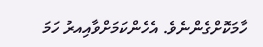ހާމަކޮށްގެންނެވެ. އެހެންކަމަށްވާއިއރު ހަމަ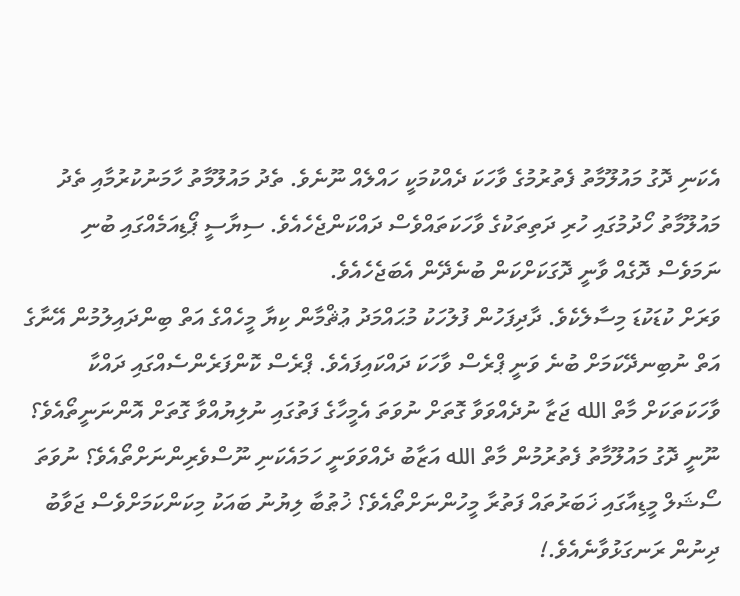އެކަނި ދޮގު މައުލޫމާތު ފެތުރުމުގެ ވާހަކަ ދެއްކުމަކީ ހައްލެއް ނޫނެވެ. ތެދު މައުލޫމާތު ހާމަނުކުރުމާއި ތެދު މައުލޫމާތު ހޯދުމުގައި ހުރި ދަތިތަކުގެ ވާހަކަތައްވެސް ދައްކަންޖެހެއެވެ. ސިޔާސީ ޕޯޑިއަމެއްގައި ބުނި ނަމަވެސް ދޮގެއް ވާނީ ދޮގަކަށްކަން ބުނެދޭން އެބަޖެހެއެވެ.
ވަރަށް ކުޑަކުޑަ މިސާލެކެވެ. ދާދިފަހުން ފުލުހަކު މުޙައްމަދު ޢުޘްމާން ކިޔާ މީހެއްގެ އަތް ބިންދައިލުމުން އޭނާގެ އަތް ނުބިނދޭކަމަށް ބުނެ ވަނީ ޕްރެސް ވާހަކަ ދައްކައިފައެވެ. ޕްރެސް ކޮންފަރެންސެއްގައި ދައްކާ ވާހަކަތަކަށް މާތް الله ޖަޒާ ނުދެއްވަވާ ގޮތަށް ނުވަތަ އެމީހާގެ ފަތުގައި ނުލިޔުއްވާ ގޮތަށް އޮންނަނީތޯއެވެ؟ ނޫނީ ދޮގު މައުލޫމާތު ފެތުރުމުން މާތް الله އަޒާބު ދެއްވަވަނީ ހަމައެކަނި ނޫސްވެރިންނަށްތޯއެވެ؟ ނުވަތަ ސޯޝަލް މީޑިއާގައި ޚަބަރުތައް ފަތުރާ މީހުންނަށްތޯއެވެ؟ ޚުޠުބާ ލިޔުނު ބައަކު މިކަންކަމަށްވެސް ޖަވާބު ދިނުން ރަނގަޅުވާނެއެވެ.!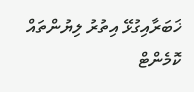ޚަބަރާއިގުޅޭ އިތުރު ލިޔުންތައް
ކޮމެންޓް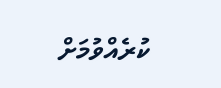ކުރެއްވުމަށް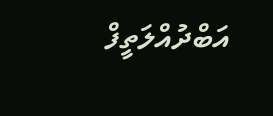އަބްދުއްލަތީފް